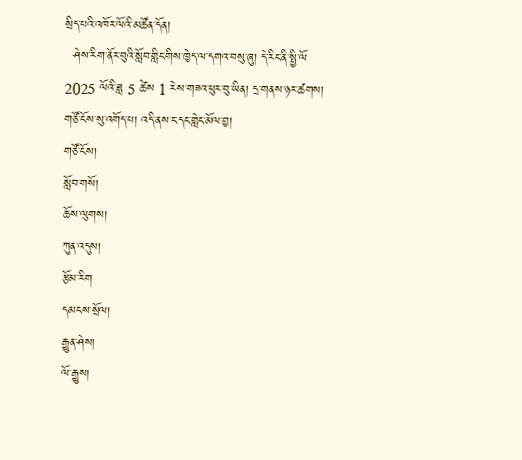སྲིད་པའི་འཁོར་ལོའི་མཚོན་དོན།
  ཤེས་རིག་ནོར་བུའི་སློབ་གླིང་གིས་ཁྱེད་ལ་དགའ་བསུ་ཞུ། དེ་རིང་ནི་སྤྱི་ལོ 2025 ལོའི་ཟླ 5 ཚེས 1 རེས་གཟའ་ཕུར་བུ་ཡིན། དྲ་གནས་ཉར་ཚགས།  གཙོ་ངོས་སུ་འགོད་པ། འདི་ནས་ང་དང་གླེང་མོལ་བྱ།
གཙོ་ངོས།
སློབ་གསོ།
ཆོས་ལུགས།
ཀུན་འདུས།
རྩོམ་རིག
དམངས་སྲོལ།
རྒྱུན་ཤེས།
ལོ་རྒྱུས།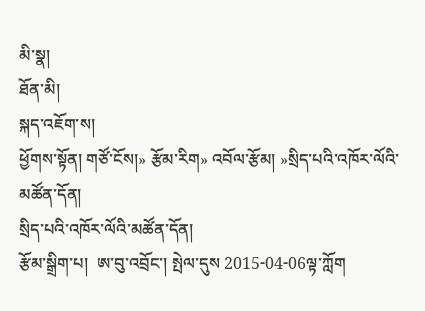མི་སྣ།
ཐོན་མི།
སྐད་འཇོག་ས།
ཕྱོགས་སྟོན། གཙོ་ངོས།» རྩོམ་རིག» འབོལ་རྩོམ། »སྲིད་པའི་འཁོར་ལོའི་མཚོན་དོན།
སྲིད་པའི་འཁོར་ལོའི་མཚོན་དོན།
རྩོམ་སྒྲིག་པ།  ཨ་བུ་འབྲོང་། སྤེལ་དུས 2015-04-06ལྟ་ཀློག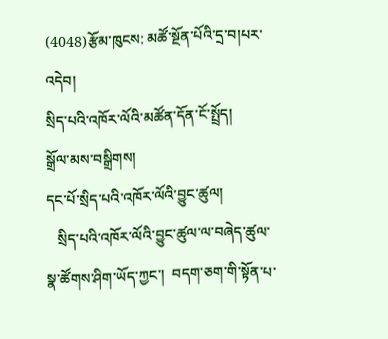(4048)རྩོམ་ཁུངས: མཚོ་སྔོན་པོའི་དྲ་བ།པར་འདེབ།
སྲིད་པའི་འཁོར་ལོའི་མཚོན་དོན་ངོ་སྤྲོད།
སྒྲོལ་མས་བསྒྲིགས།
དང་པོ་སྲིད་པའི་འཁོར་ལོའི་བྱུང་ཚུལ།
   སྲིད་པའི་འཁོར་ལོའི་བྱུང་ཚུལ་ལ་བཞེད་ཚུལ་སྣ་ཚོགས་ཤིག་ཡོད་ཀྱང་།  བདག་ཅག་གི་སྟོན་པ་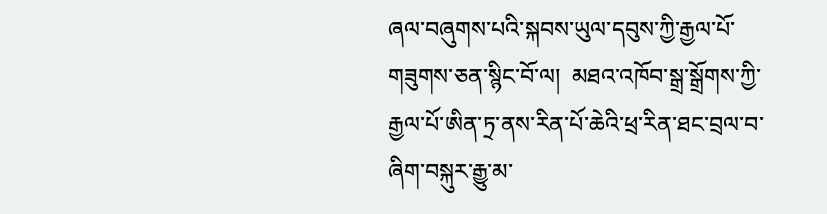ཞལ་བཞུགས་པའི་སྐབས་ཡུལ་དབུས་ཀྱི་རྒྱལ་པོ་གཟུགས་ཅན་སྙིང་བོ་ལ།  མཐའ་འཁོབ་སྒྲ་སྒྲོགས་ཀྱི་རྒྱལ་པོ་ཨིན་ཏྲ་ནས་རིན་པོ་ཆེའི་ཕྲ་རིན་ཐང་བྲལ་བ་ཞིག་བསྐུར་རྒྱུ་མ་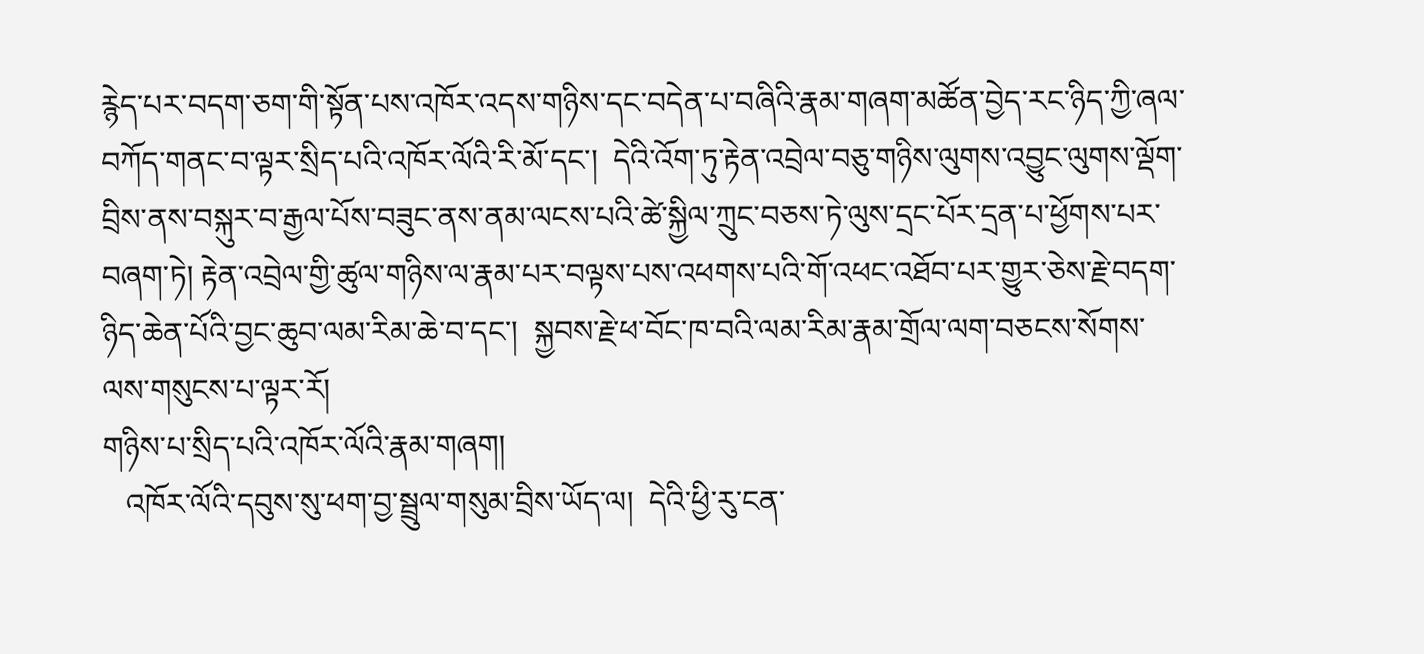རྙེད་པར་བདག་ཅག་གི་སྟོན་པས་འཁོར་འདས་གཉིས་དང་བདེན་པ་བཞིའི་རྣམ་གཞག་མཚོན་བྱེད་རང་ཉིད་ཀྱི་ཞལ་བཀོད་གནང་བ་ལྟར་སྲིད་པའི་འཁོར་ལོའི་རི་མོ་དང་།  དེའི་འོག་ཏུ་རྟེན་འབྲེལ་བཅུ་གཉིས་ལུགས་འབྱུང་ལུགས་ལྡོག་བྲིས་ནས་བསྐུར་བ་རྒྱལ་པོས་བཟུང་ནས་ནམ་ལངས་པའི་ཚེ་སྐྱིལ་ཀྲུང་བཅས་ཏེ་ལུས་དྲང་པོར་དྲན་པ་ཕྱོགས་པར་བཞག་ཏེ། རྟེན་འབྲེལ་གྱི་ཚུལ་གཉིས་ལ་རྣམ་པར་བལྟས་པས་འཕགས་པའི་གོ་འཕང་འཐོབ་པར་གྱུར་ཅེས་རྗེ་བདག་ཉིད་ཆེན་པོའི་བྱང་ཆུབ་ལམ་རིམ་ཆེ་བ་དང་།  སྐྱབས་རྗེ་ཕ་བོང་ཁ་བའི་ལམ་རིམ་རྣམ་གྲོལ་ལག་བཅངས་སོགས་ལས་གསུངས་པ་ལྟར་རོ།
གཉིས་པ་སྲིད་པའི་འཁོར་ལོའི་རྣམ་གཞག།
   འཁོར་ལོའི་དབུས་སུ་ཕག་བྱ་སྦྲུལ་གསུམ་བྲིས་ཡོད་ལ།  དེའི་ཕྱི་རུ་ངན་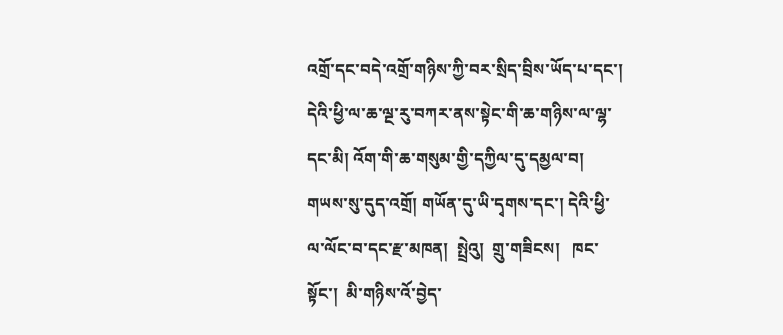འགྲོ་དང་བདེ་འགྲོ་གཉིས་ཀྱི་བར་སྲིད་བྲིས་ཡོད་པ་དང་། དེའི་ཕྱི་ལ་ཆ་ལྔ་རུ་བཀར་ནས་སྟེང་གི་ཆ་གཉིས་ལ་ལྷ་དང་མི། འོག་གི་ཆ་གསུམ་གྱི་དཀྱིལ་དུ་དམྱལ་བ། གཡས་སུ་དུད་འགྲོ། གཡོན་དུ་ཡི་དྭགས་དང་། དེའི་ཕྱི་ལ་ལོང་བ་དང་རྫ་མཁན།  སྤྲེའུ།  གྲུ་གཟིངས།   ཁང་སྟོང་།  མི་གཉིས་འོ་བྱེད་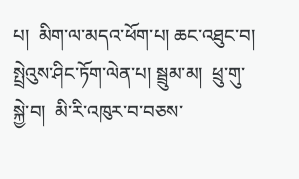པ།  མིག་ལ་མདའ་ཕོག་པ། ཆང་འཐུང་བ།  སྤྲེའུས་ཤིང་ཏོག་ལེན་པ། སྦྲུམ་མ།  ཕྲུ་གུ་སྐྱེ་བ།  མི་རི་འཁུར་བ་བཅས་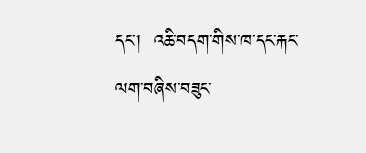དང་།  འཆི་བདག་གིས་ཁ་དང་རྐང་ལག་བཞིས་བཟུང་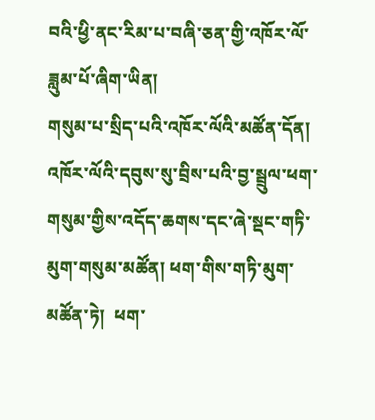བའི་ཕྱི་ནང་རིམ་པ་བཞི་ཅན་གྱི་འཁོར་ལོ་ཟླུམ་པོ་ཞིག་ཡིན།
གསུམ་པ་སྲིད་པའི་འཁོར་ལོའི་མཚོན་དོན།
འཁོར་ལོའི་དབུས་སུ་བྲིས་པའི་བྱ་སྦྲུལ་ཕག་གསུམ་གྱིས་འདོད་ཆགས་དང་ཞེ་སྡང་གཏི་མུག་གསུམ་མཚོན། ཕག་གིས་གཏི་མུག་མཚོན་ཏེ།  ཕག་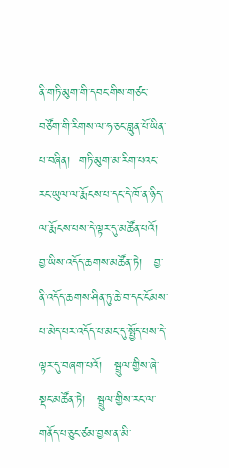ནི་གཏི་མུག་གི་དབང་གིས་གཙང་བཙོག་གི་རིགས་ལ་ཧ་ཅང་བླུན་པོ་ཡིན་པ་བཞིན།  གཏི་མུག་མ་རིག་པའང་རང་ཡུལ་ལ་རྨོངས་པ་དང་དེ་ཁོ་ན་ཉིད་ལ་རྨོངས་པས་དེ་ལྟར་དུ་མཚོན་པའོ།  བྱ་ཡིས་འདོད་ཆགས་མཚོན་ཏེ།   བྱ་ནི་འདོད་ཆགས་ཤིན་ཏུ་ཆེ་བ་དང་ངོམས་པ་མེད་པར་འདོད་པ་མང་དུ་སྤྱོད་པས་དེ་ལྟར་དུ་བཞག་པའོ།   སྦྲུལ་གྱིས་ཞེ་སྡང་མཚོན་ཏེ།   སྦྲུལ་གྱིས་རང་ལ་གནོད་པ་ཅུང་ཙམ་བྱས་ན་མི་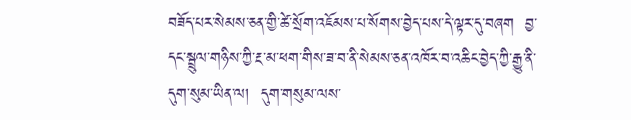བཟོད་པར་སེམས་ཅན་གྱི་ཚེ་སྲོག་འཇོམས་པ་སོགས་བྱེད་པས་དེ་ལྟར་དུ་བཞག  བྱ་དང་སྦྲུལ་གཉིས་ཀྱི་རྔ་མ་ཕག་གིས་ཟ་བ་ནི་སེམས་ཅན་འཁོར་བ་འཆིང་བྱེད་ཀྱི་རྒྱུ་ནི་དུག་སུམ་ཡིན་ལ།  དུག་གསུམ་ལས་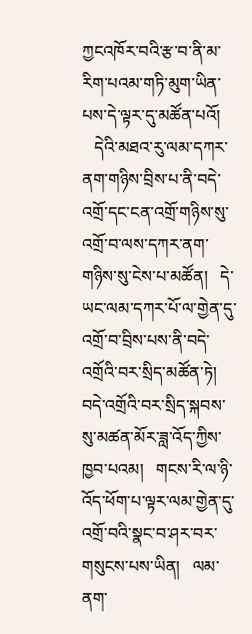ཀྱངའཁོར་བའི་རྩ་བ་ནི་མ་རིག་པའམ་གཏི་མུག་ཡིན་པས་དེ་ལྟར་དུ་མཚོན་པའོ།
   དེའི་མཐའ་རུ་ལམ་དཀར་ནག་གཉིས་བྲིས་པ་ནི་བདེ་འགྲོ་དང་ངན་འགྲོ་གཉིས་སུ་འགྲོ་བ་ལས་དཀར་ནག་གཉིས་སུ་ངེས་པ་མཚོན།   དེ་ཡང་ལམ་དཀར་པོ་ལ་གྱེན་དུ་འགྲོ་བ་བྲིས་པས་ནི་བདེ་འགྲོའི་བར་སྲིད་མཚོན་ཏེ།  བདེ་འགྲོའི་བར་སྲིད་སྐབས་སུ་མཚན་མོར་ཟླ་འོད་ཀྱིས་ཁྱབ་པའམ།   གངས་རི་ལ་ཉི་འོད་ཕོག་པ་ལྟར་ལམ་གྱེན་དུ་འགྲོ་བའི་སྣང་བ་ཤར་བར་གསུངས་པས་ཡིན།   ལམ་ནག་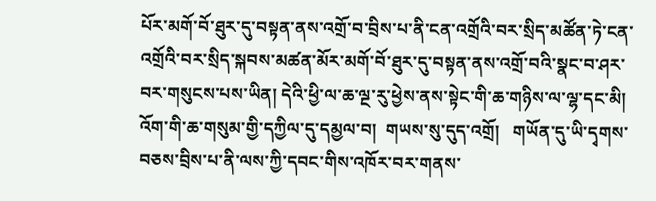པོར་མགོ་བོ་ཐུར་དུ་བསྟན་ནས་འགྲོ་བ་བྲིས་པ་ནི་ངན་འགྲོའི་བར་སྲིད་མཚོན་ཏེ་ངན་འགྲོའི་བར་སྲིད་སྐབས་མཚན་མོར་མགོ་བོ་ཐུར་དུ་བསྟན་ནས་འགྲོ་བའི་སྣང་བ་ཤར་བར་གསུངས་པས་ཡིན། དེའི་ཕྱི་ལ་ཆ་ལྔ་རུ་ཕྱེས་ནས་སྟེང་གི་ཆ་གཉིས་ལ་ལྷ་དང་མི།    འོག་གི་ཆ་གསུམ་གྱི་དཀྱིལ་དུ་དམྱལ་བ།  གཡས་སུ་དུད་འགྲོ།   གཡོན་དུ་ཡི་དྭགས་བཅས་བྲིས་པ་ནི་ལས་ཀྱི་དབང་གིས་འཁོར་བར་གནས་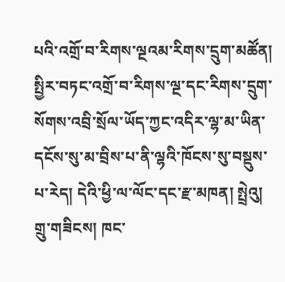པའི་འགྲོ་བ་རིགས་ལྔའམ་རིགས་དྲུག་མཚོན།  སྤྱིར་བཏང་འགྲོ་བ་རིགས་ལྔ་དང་རིགས་དྲུག་སོགས་འབྲི་སྲོལ་ཡོད་ཀྱང་འདིར་ལྷ་མ་ཡིན་དངོས་སུ་མ་བྲིས་པ་ནི་ལྷའི་ཁོངས་སུ་བསྡུས་པ་རེད། དེའི་ཕྱི་ལ་ལོང་དང་རྫ་མཁན། སྤྲེའུ། གྲུ་གཟིངས། ཁང་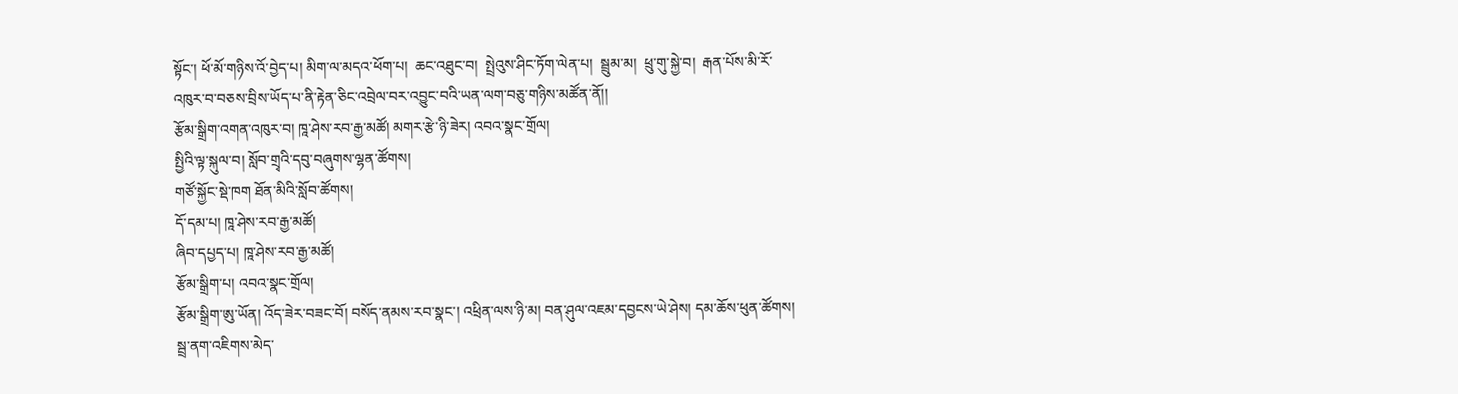སྟོང་། ཕོ་མོ་གཉིས་འོ་བྱེད་པ། མིག་ལ་མདའ་ཕོག་པ།  ཆང་འཐུང་བ།  སྤྲེའུས་ཤིང་ཏོག་ལེན་པ།  སྦྲུམ་མ།  ཕྲུ་གུ་སྐྱེ་བ།  རྒན་པོས་མི་རོ་འཁུར་བ་བཅས་བྲིས་ཡོད་པ་ནི་རྟེན་ཅིང་འབྲེལ་བར་འབྱུང་བའི་ཡན་ལག་བཅུ་གཉིས་མཚོན་ནོ།།
རྩོམ་སྒྲིག་འགན་འཁུར་བ། ཁཱ་ཤེས་རབ་རྒྱ་མཚོ། མགར་རྩེ་ཉི་ཟེར། འབའ་སྣང་གྲོལ།
སྤྱིའི་ལྟ་སྐུལ་བ། སློབ་གྲྭའི་དབུ་བཞུགས་ལྷན་ཚོགས།
གཙོ་སྐྱོང་སྡེ་ཁག ཐོན་མིའི་སློབ་ཚོགས།
དོ་དམ་པ། ཁཱ་ཤེས་རབ་རྒྱ་མཚོ།
ཞིབ་དཔྱད་པ། ཁཱ་ཤེས་རབ་རྒྱ་མཚོ།
རྩོམ་སྒྲིག་པ། འབའ་སྣང་གྲོལ།
རྩོམ་སྒྲིག་ཨུ་ཡོན། འོད་ཟེར་བཟང་བོ། བསོད་ནམས་རབ་སྣང་། འཕྲིན་ལས་ཉི་མ། བན་ཤུལ་འཇམ་དབྱངས་ཡེ་ཤེས། དམ་ཆོས་ཕུན་ཚོགས། སྦྲ་ནག་འཇིགས་མེད་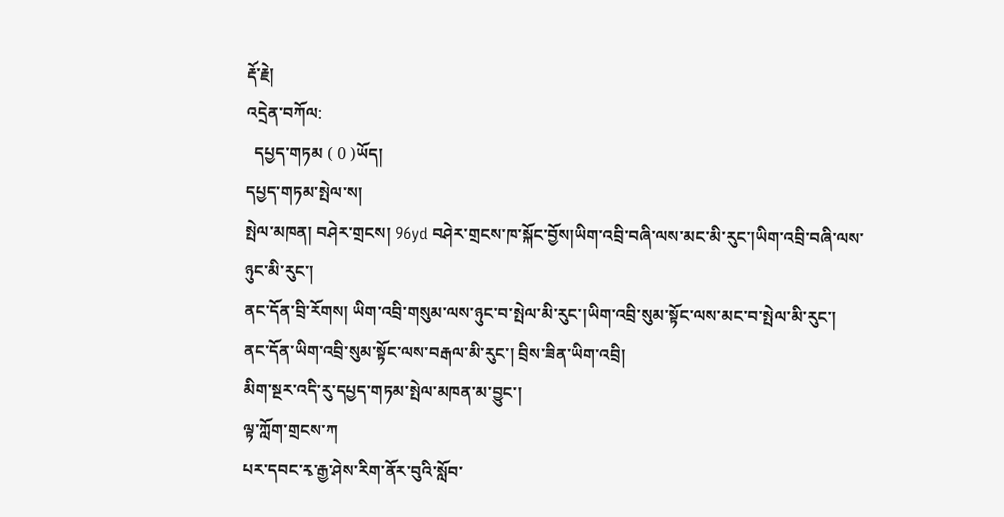རྡོ་རྗེ།
འདྲེན་བཀོལ:
  དཔྱད་གཏམ ( 0 )ཡོད།
དཔྱད་གཏམ་སྤེལ་ས།
སྤེལ་མཁན། བཤེར་གྲངས། 96yd བཤེར་གྲངས་ཁ་སྐོང་བྱོས།ཡིག་འབྲི་བཞི་ལས་མང་མི་རུང་།ཡིག་འབྲི་བཞི་ལས་ཉུང་མི་རུང་།
ནང་དོན་བྲི་རོགས། ཡིག་འབྲི་གསུམ་ལས་ཉུང་བ་སྤེལ་མི་རུང་།ཡིག་འབྲི་སུམ་སྟོང་ལས་མང་བ་སྤེལ་མི་རུང་།
ནང་དོན་ཡིག་འབྲི་སུམ་སྟོང་ལས་བརྒལ་མི་རུང་། བྲིས་ཟིན་ཡིག་འབྲི།
མིག་སྔར་འདི་རུ་དཔྱད་གཏམ་སྤེལ་མཁན་མ་བྱུང་།
ལྟ་ཀློག་གྲངས་ཀ
པར་དབང་རྭ་རྒྱ་ཤེས་རིག་ནོར་བུའི་སློབ་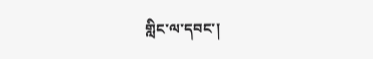གླིང་ལ་དབང་།